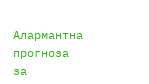Алармантна прогноза за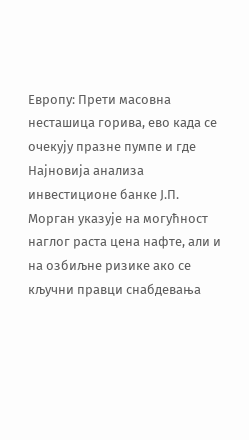Европу: Прети масовна несташица горива, ево када се очекују празне пумпе и где
Најновија анализа инвестиционе банке Ј.П. Морган указује на могућност наглог раста цена нафте, али и на озбиљне ризике ако се кључни правци снабдевања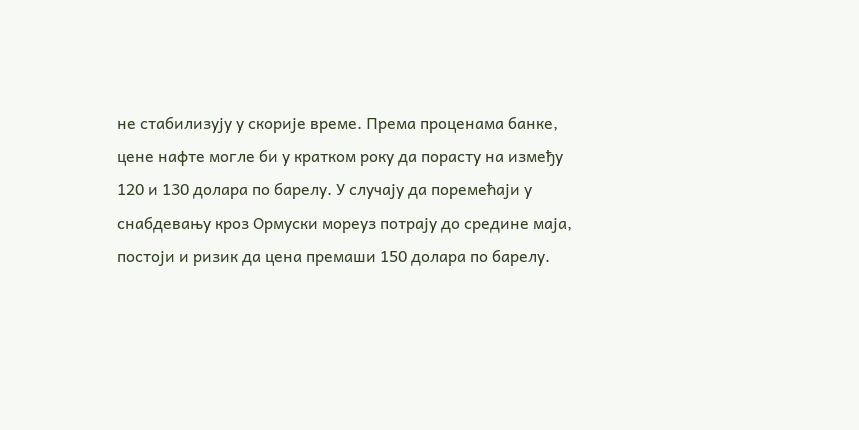не стабилизују у скорије време. Према проценама банке, цене нафте могле би у кратком року да порасту на између 120 и 130 долара по барелу. У случају да поремећаји у снабдевању кроз Ормуски мореуз потрају до средине маја, постоји и ризик да цена премаши 150 долара по барелу.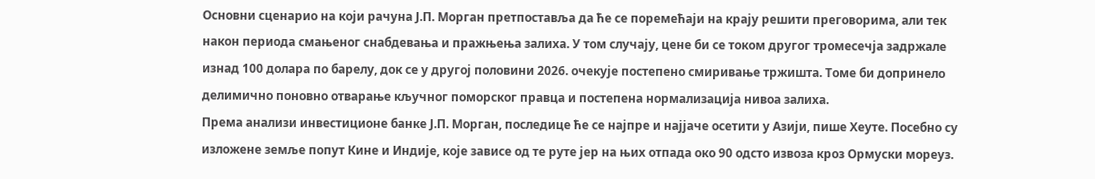Основни сценарио на који рачуна Ј.П. Морган претпоставља да ће се поремећаји на крају решити преговорима, али тек након периода смањеног снабдевања и пражњења залиха. У том случају, цене би се током другог тромесечја задржале изнад 100 долара по барелу, док се у другој половини 2026. очекује постепено смиривање тржишта. Томе би допринело делимично поновно отварање кључног поморског правца и постепена нормализација нивоа залиха.
Према анализи инвестиционе банке Ј.П. Морган, последице ће се најпре и најјаче осетити у Азији, пише Хеуте. Посебно су изложене земље попут Кине и Индије, које зависе од те руте јер на њих отпада око 90 одсто извоза кроз Ормуски мореуз.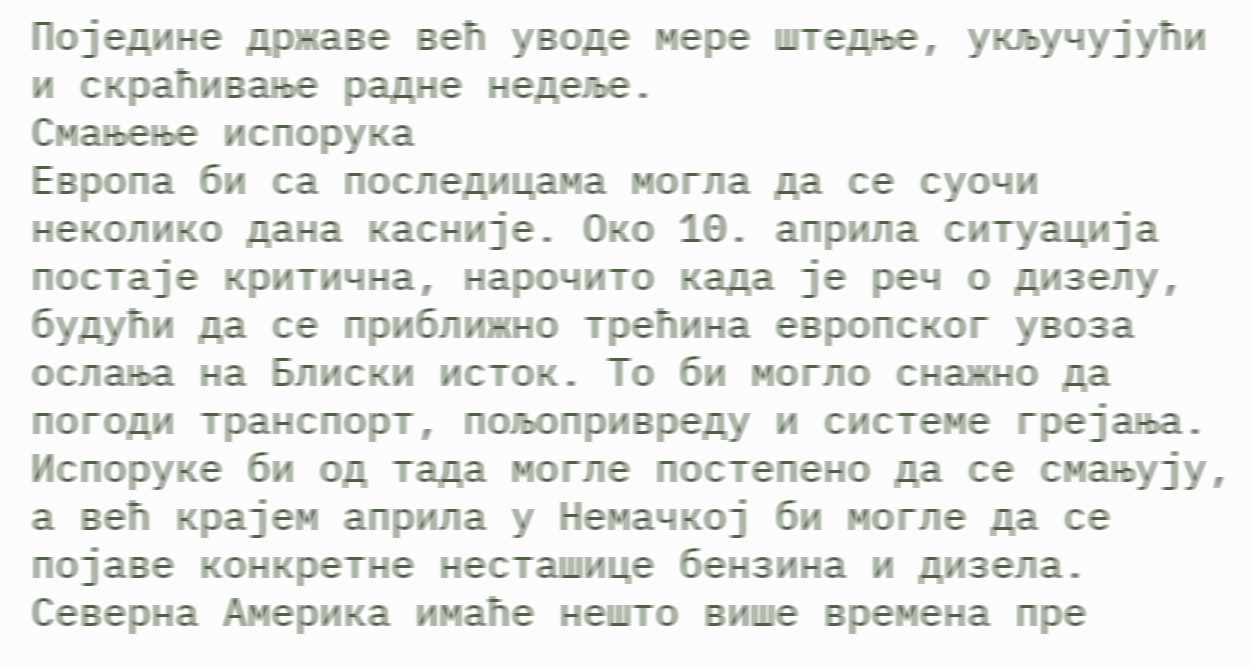Поједине државе већ уводе мере штедње, укључујући и скраћивање радне недеље.
Смањење испорука
Европа би са последицама могла да се суочи неколико дана касније. Око 10. априла ситуација постаје критична, нарочито када је реч о дизелу, будући да се приближно трећина европског увоза ослања на Блиски исток. То би могло снажно да погоди транспорт, пољопривреду и системе грејања. Испоруке би од тада могле постепено да се смањују, а већ крајем априла у Немачкој би могле да се појаве конкретне несташице бензина и дизела.
Северна Америка имаће нешто више времена пре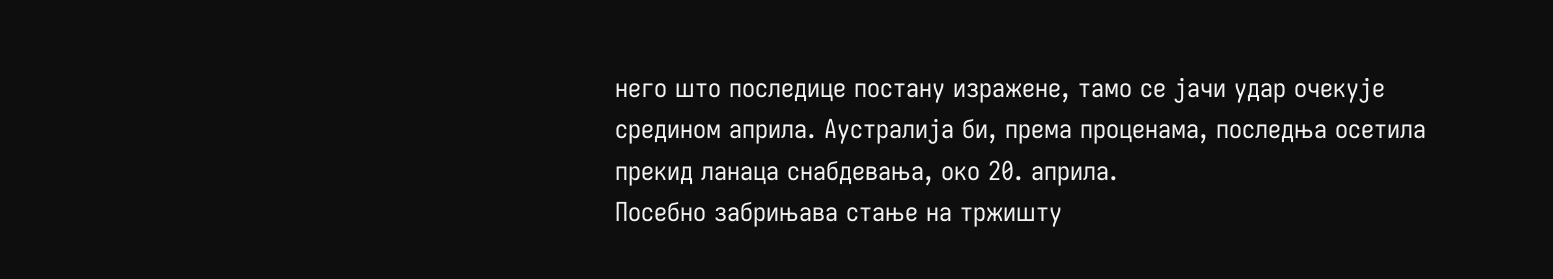него што последице постану изражене, тамо се јачи удар очекује средином априла. Аустралија би, према проценама, последња осетила прекид ланаца снабдевања, око 20. априла.
Посебно забрињава стање на тржишту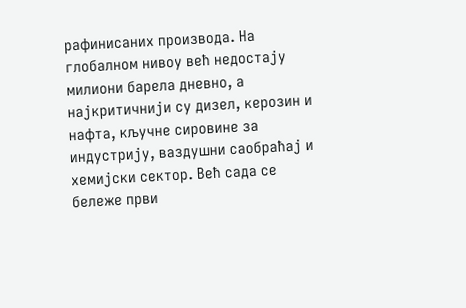рафинисаних производа. На глобалном нивоу већ недостају милиони барела дневно, а најкритичнији су дизел, керозин и нафта, кључне сировине за индустрију, ваздушни саобраћај и хемијски сектор. Већ сада се бележе први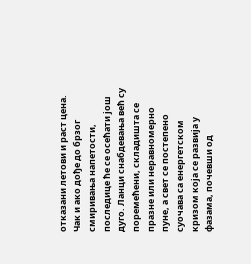отказани летови и раст цена.
Чак и ако дође до брзог смиривања напетости, последице ће се осећати још дуго. Ланци снабдевања већ су поремећени, складишта се празне или неравномерно пуне, а свет се постепено суочава са енергетском кризом која се развија у фазама, почевши од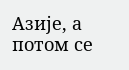Азије, а потом се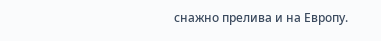снажно прелива и на Европу.